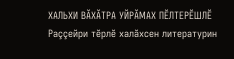ХАЛЬХИ ВĂХĂТРА УЙРĂМАХ ПӖЛТЕРӖШЛӖ
Раççейри тӗрлӗ халăхсен литературин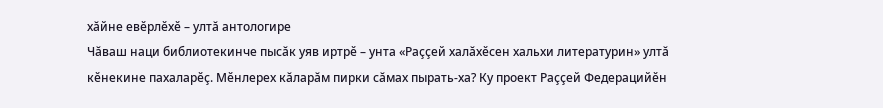хăйне евӗрлӗхӗ – ултă антологире
Чăваш наци библиотекинче пысăк уяв иртрӗ – унта «Раççей халăхӗсен хальхи литературин» ултă кӗнекине пахаларӗç. Мӗнлерех кăларăм пирки сăмах пырать-ха? Ку проект Раççей Федерацийӗн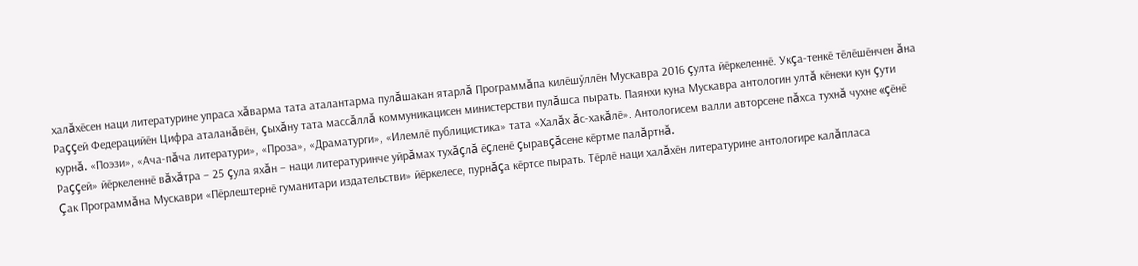халăхӗсен наци литературине упраса хăварма тата аталантарма пулăшакан ятарлă Программăпа килӗшӳллӗн Мускавра 2016 çулта йӗркеленнӗ. Укçа-тенкӗ тӗлӗшӗнчен ăна Раççей Федерацийӗн Цифра аталанăвӗн, çыхăну тата массăллă коммуникацисен министерстви пулăшса пырать. Паянхи куна Мускавра антологин ултă кӗнеки кун çути курнă. «Поэзи», «Ача-пăча литератури», «Проза», «Драматурги», «Илемлӗ публицистика» тата «Халăх ăс-хакăлӗ». Антологисем валли авторсене пăхса тухнă чухне «çӗнӗ Раççей» йӗркеленнӗ вăхăтра – 25 çула яхăн – наци литературинче уйрăмах тухăçлă ӗçленӗ çыравçăсене кӗртме палăртнă.
Çак Программăна Мускаври «Пӗрлештернӗ гуманитари издательстви» йӗркелесе, пурнăçа кӗртсе пырать. Тӗрлӗ наци халăхӗн литературине антологире калăпласа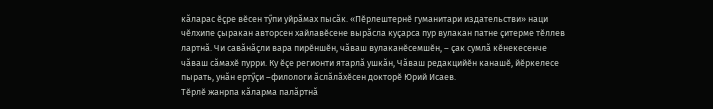кăларас ӗçре вӗсен тӳпи уйрăмах пысăк. «Пӗрлештернӗ гуманитари издательстви» наци чӗлхипе çыракан авторсен хайлавӗсене вырăсла куçарса пур вулакан патне çитерме тӗллев лартнă. Чи савăнăçли вара пирӗншӗн, чăваш вулаканӗсемшӗн, – çак сумлă кӗнекесенче чăваш сăмахӗ пурри. Ку ӗçе регионти ятарлă ушкăн, Чăваш редакцийӗн канашӗ, йӗркелесе пырать, унăн ертӳçи –филологи ăслăлăхӗсен докторӗ Юрий Исаев.
Тӗрлӗ жанрпа кăларма палăртнă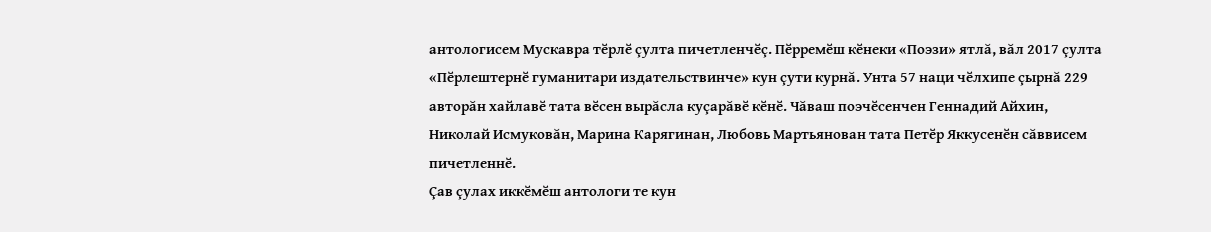антологисем Мускавра тӗрлӗ çулта пичетленчӗç. Пӗрремӗш кӗнеки «Поэзи» ятлă, вăл 2017 çулта «Пӗрлештернӗ гуманитари издательствинче» кун çути курнă. Унта 57 наци чӗлхипе çырнă 229 авторăн хайлавӗ тата вӗсен вырăсла куçарăвӗ кӗнӗ. Чăваш поэчӗсенчен Геннадий Айхин, Николай Исмуковăн, Марина Карягинан, Любовь Мартьянован тата Петӗр Яккусенӗн сăввисем пичетленнӗ.
Çав çулах иккӗмӗш антологи те кун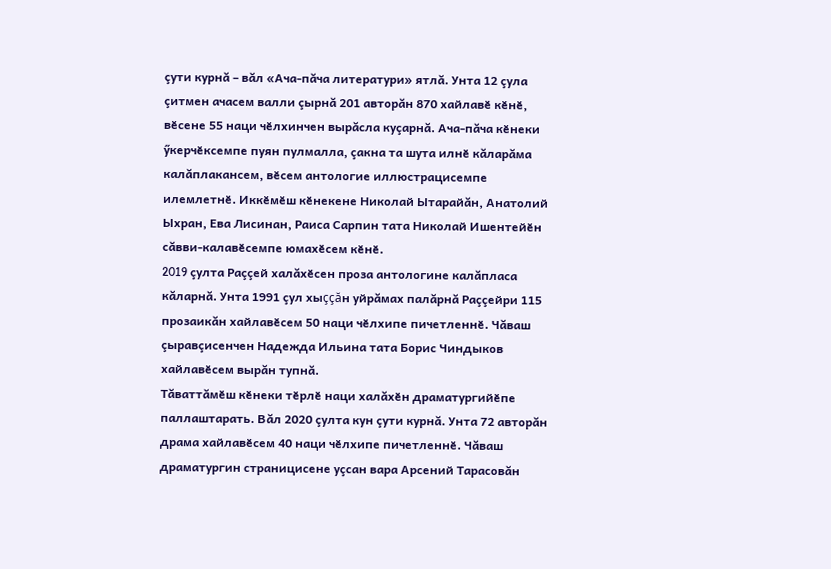çути курнă – вăл «Ача-пăча литератури» ятлă. Унта 12 çула çитмен ачасем валли çырнă 201 авторăн 870 хайлавӗ кӗнӗ, вӗсене 55 наци чӗлхинчен вырăсла куçарнă. Ача-пăча кӗнеки ӳкерчӗксемпе пуян пулмалла, çакна та шута илнӗ кăларăма калăплакансем, вӗсем антологие иллюстрацисемпе илемлетнӗ. Иккӗмӗш кӗнекене Николай Ытарайăн, Анатолий Ыхран, Ева Лисинан, Раиса Сарпин тата Николай Ишентейӗн сăвви-калавӗсемпе юмахӗсем кӗнӗ.
2019 çулта Раççей халăхӗсен проза антологине калăпласа кăларнă. Унта 1991 çул хыççăн уйрăмах палăрнă Раççейри 115 прозаикăн хайлавӗсем 50 наци чӗлхипе пичетленнӗ. Чăваш çыравçисенчен Надежда Ильина тата Борис Чиндыков хайлавӗсем вырăн тупнă.
Тăваттăмӗш кӗнеки тӗрлӗ наци халăхӗн драматургийӗпе паллаштарать. Вăл 2020 çулта кун çути курнă. Унта 72 авторăн драма хайлавӗсем 40 наци чӗлхипе пичетленнӗ. Чăваш драматургин страницисене уçсан вара Арсений Тарасовăн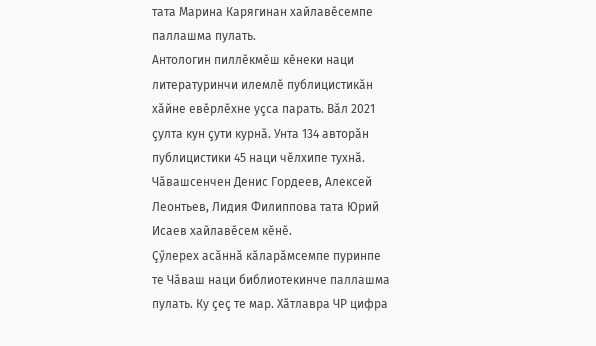тата Марина Карягинан хайлавӗсемпе паллашма пулать.
Антологин пиллӗкмӗш кӗнеки наци литературинчи илемлӗ публицистикăн хăйне евӗрлӗхне уçса парать. Вăл 2021 çулта кун çути курнă. Унта 134 авторăн публицистики 45 наци чӗлхипе тухнă. Чăвашсенчен Денис Гордеев, Алексей Леонтьев, Лидия Филиппова тата Юрий Исаев хайлавӗсем кӗнӗ.
Çӳлерех асăннă кăларăмсемпе пуринпе те Чăваш наци библиотекинче паллашма пулать. Ку çеç те мар. Хăтлавра ЧР цифра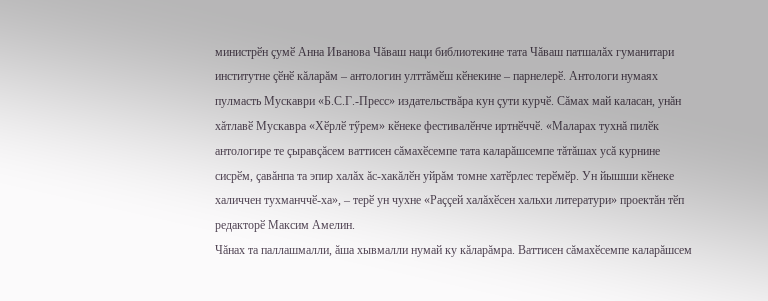министрӗн çумӗ Анна Иванова Чăваш наци библиотекине тата Чăваш патшалăх гуманитари институтне çӗнӗ кăларăм – антологин улттăмӗш кӗнекине – парнелерӗ. Антологи нумаях пулмасть Мускаври «Б.С.Г.-Пресс» издательствăра кун çути курчӗ. Сăмах май каласан, унăн хăтлавӗ Мускавра «Хӗрлӗ тӳрем» кӗнеке фестивалӗнче иртнӗччӗ. «Маларах тухнă пилӗк антологире те çыравçăсем ваттисен сăмахӗсемпе тата каларăшсемпе тăтăшах усă курнине сисрӗм, çавăнпа та эпир халăх ăс-хакăлӗн уйрăм томне хатӗрлес терӗмӗр. Ун йышши кӗнеке халиччен тухманччӗ-ха», – терӗ ун чухне «Раççей халăхӗсен хальхи литератури» проектăн тӗп редакторӗ Максим Амелин.
Чăнах та паллашмалли, ăша хывмалли нумай ку кăларăмра. Ваттисен сăмахӗсемпе каларăшсем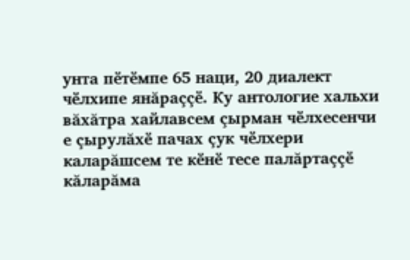унта пӗтӗмпе 65 наци, 20 диалект чӗлхипе янăраççӗ. Ку антологие хальхи вăхăтра хайлавсем çырман чӗлхесенчи е çырулăхӗ пачах çук чӗлхери каларăшсем те кӗнӗ тесе палăртаççӗ кăларăма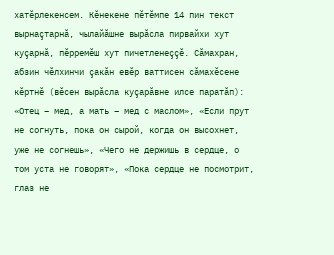хатӗрлекенсем. Кӗнекене пӗтӗмпе 14 пин текст вырнаçтарнă, чылайăшне вырăсла пирвайхи хут куçарнă, пӗрремӗш хут пичетленеççӗ. Сăмахран, абзин чӗлхинчи çакăн евӗр ваттисен сăмахӗсене кӗртнӗ (вӗсен вырăсла куçарăвне илсе паратăп): «Отец – мед, а мать – мед с маслом», «Если прут не согнуть, пока он сырой, когда он высохнет, уже не согнешь», «Чего не держишь в сердце, о том уста не говорят», «Пока сердце не посмотрит, глаз не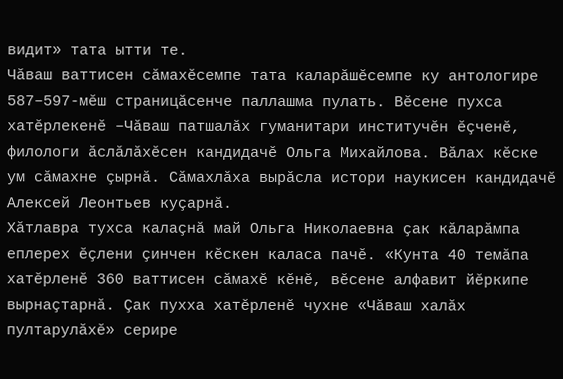видит» тата ытти те.
Чăваш ваттисен сăмахӗсемпе тата каларăшӗсемпе ку антологире 587–597-мӗш страницăсенче паллашма пулать. Вӗсене пухса хатӗрлекенӗ –Чăваш патшалăх гуманитари институчӗн ӗçченӗ, филологи ăслăлăхӗсен кандидачӗ Ольга Михайлова. Вăлах кӗске ум сăмахне çырнă. Сăмахлăха вырăсла истори наукисен кандидачӗ Алексей Леонтьев куçарнă.
Хăтлавра тухса калаçнă май Ольга Николаевна çак кăларăмпа еплерех ӗçлени çинчен кӗскен каласа пачӗ. «Кунта 40 темăпа хатӗрленӗ 360 ваттисен сăмахӗ кӗнӗ, вӗсене алфавит йӗркипе вырнаçтарнă. Çак пухха хатӗрленӗ чухне «Чăваш халăх пултарулăхӗ» серире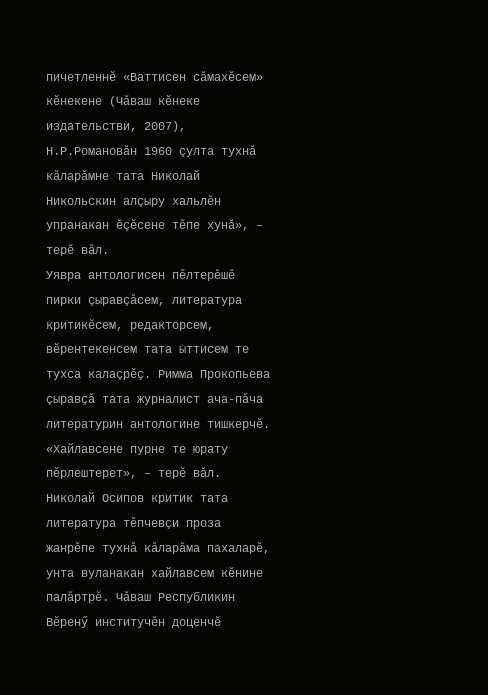пичетленнӗ «Ваттисен сăмахӗсем» кӗнекене (Чăваш кӗнеке издательстви, 2007), Н.Р.Романовăн 1960 çулта тухнă кăларăмне тата Николай Никольскин алçыру хальлӗн упранакан ӗçӗсене тӗпе хунă», – терӗ вăл.
Уявра антологисен пӗлтерӗшӗ пирки çыравçăсем, литература критикӗсем, редакторсем, вӗрентекенсем тата ыттисем те тухса калаçрӗç. Римма Прокопьева çыравçă тата журналист ача-пăча литературин антологине тишкерчӗ. «Хайлавсене пурне те юрату пӗрлештерет», – терӗ вăл. Николай Осипов критик тата литература тӗпчевçи проза жанрӗпе тухнă кăларăма пахаларӗ, унта вуланакан хайлавсем кӗнине палăртрӗ. Чăваш Республикин Вӗренӳ институчӗн доценчӗ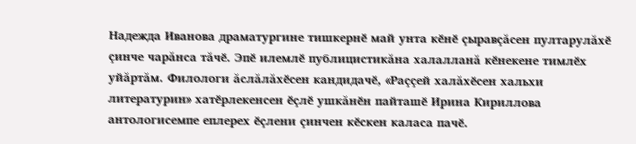Надежда Иванова драматургине тишкернӗ май унта кӗнӗ çыравçăсен пултарулăхӗ çинче чарăнса тăчӗ. Эпӗ илемлӗ публицистикăна халалланă кӗнекене тимлӗх уйăртăм. Филологи ăслăлăхӗсен кандидачӗ, «Раççей халăхӗсен хальхи литературин» хатӗрлекенсен ӗçлӗ ушкăнӗн пайташӗ Ирина Кириллова антологисемпе еплерех ӗçлени çинчен кӗскен каласа пачӗ.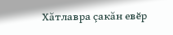Хăтлавра çакăн евӗр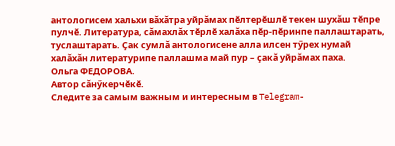антологисем хальхи вăхăтра уйрăмах пӗлтерӗшлӗ текен шухăш тӗпре пулчӗ. Литература, сăмахлăх тӗрлӗ халăха пӗр-пӗринпе паллаштарать, туслаштарать. Çак сумлă антологисене алла илсен тӳрех нумай халăхăн литературипе паллашма май пур – çакă уйрăмах паха.
Ольга ФЕДОРОВА.
Автор сăнӳкерчӗкӗ.
Следите за самым важным и интересным в Telegram-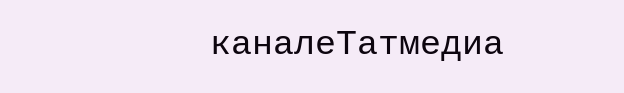каналеТатмедиа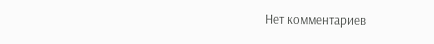Нет комментариев